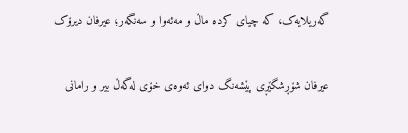گەریلایەک، کە چیای کردە ماڵ و مەئەوا و سەنگەر؛ عیرفان دیرۆک

عیرفان شۆڕشگێڕی پێشەنگ دوای ئەوەى خۆی لەگەڵ بیر و رامانی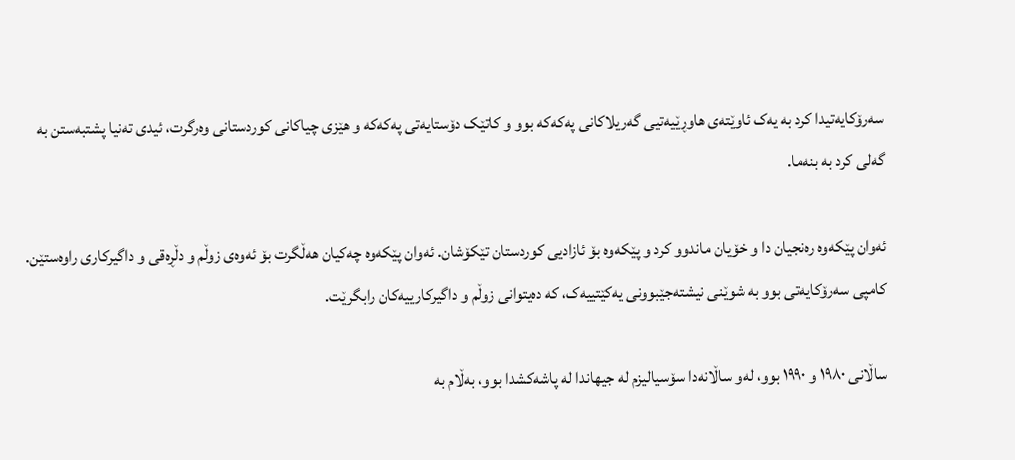سەرۆکایەتیدا کرد بە یەک ئاوێتەى هاوڕێیەتیی گەریلاکانی پەکەکە بوو و کاتێک دۆستایەتی پەکەکە و هێزی چیاکانی کوردستانی وەرگرت، ئیدی تەنیا پشتبەستن بە گەلی کرد بە بنەما.

ئەوان پێکەوە رەنجیان دا و خۆیان ماندوو کرد و پێکەوە بۆ ئازادیی کوردستان تێکۆشان. ئەوان پێکەوە چەکیان هەڵگرت بۆ ئەوەی زوڵم و دڵڕەقی و داگیرکاری راوەستێن. کامپی سەرۆکایەتی بوو بە شوێنی نیشتەجێبوونی یەکێتییەک، کە دەیتوانی زوڵم و داگیرکارییەکان رابگرێت.

ساڵانی ١٩٨٠ و ١٩٩٠ بوو، لەو ساڵانەدا سۆسیالیزم لە جیهاندا لە پاشەکشدا بوو، بەڵام بە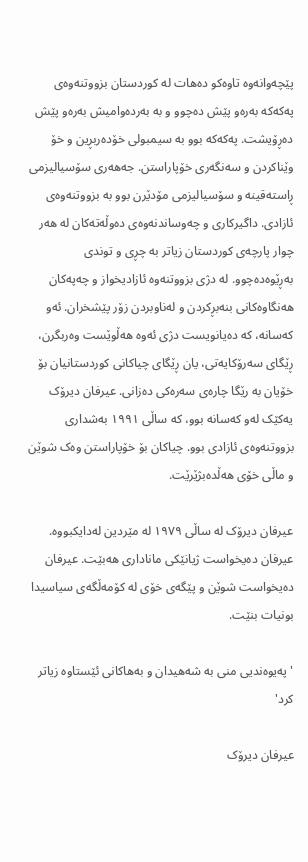پێچەوانەوە تاوەکو دەهات لە کوردستان بزووتنەوەی پەکەکە بەرەو پێش دەچوو و بە بەردەوامیش بەرەو پێش دەڕۆیشت. پەکەکە بوو بە سیمبولی خۆدەربڕین و خۆ وێناکردن و سەنگەری خۆپاراستن. جەهەری سۆسیالیزمی ڕاستەقینە و سۆسیالیزمی مۆدێرن بوو بە بزووتنەوەی ئازادی. داگیرکاری و چەوساندنەوەی دەوڵەتەکان لە هەر چوار پارچەی کوردستان زیاتر بە چڕی و توندی بەڕێوەدەچوو. لە دژی بزووتنەوە ئازادیخواز و چەپەکان هەنگاوەکانی بنەبڕکردن و لەناوبردن زۆر پێشخران. ئەو کەسانە، کە دەیانویست دژی ئەوە هەڵوێست وەربگرن، ڕێگای سەرۆکایەتی، یان ڕێگای چیاکانی کوردستانیان بۆ خۆیان بە رێگا چارەی سەرەکی دەزانی. عیرفان دیرۆک یەکێک لەو کەسانە بوو، کە ساڵی ١٩٩١ بەشداری بزووتنەوەی ئازادی بوو. چیاکان بۆ خۆپاراستن وەک شوێن و ماڵی خۆی هەڵدەبژێرێت.

عیرفان دیرۆک لە ساڵی ١٩٧٩ لە مێردین لەدایکبووە. عیرفان دەیخواست ژیانێکی ماناداری هەبێت. عیرفان دەیخواست شوێن و پێگەی خۆی لە کۆمەڵگەی سیاسیدا بونیات بنێت.

'پەیوەندیی منی بە شەهیدان و بەهاکانی ئێستاوە زیاتر کرد'

عیرفان دیرۆک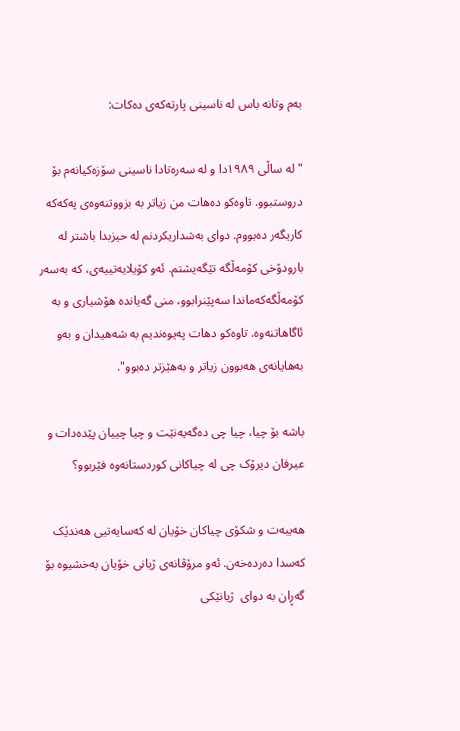بەم وتانە باس لە ناسینی پارتەکەی دەکات:

" لە ساڵی ١٩٨٩دا و لە سەرەتادا ناسینی سۆزەکیانەم بۆ دروستبوو. تاوەکو دەهات من زیاتر بە بزووتنەوەی پەکەکە کاریگەر دەبووم. دوای بەشداریکردنم لە حیزبدا باشتر لە بارودۆخی کۆمەڵگە تێگەیشتم. ئەو کۆیلایەتییەی، کە بەسەر کۆمەڵگەکەماندا سەپێنرابوو، منی گەیاندە هۆشیاری و بە ئاگاهاتنەوە. تاوەکو دهات پەیوەندیم بە شەهیدان و بەو بەهایانەی هەبوون زیاتر و بەهێزتر دەبوو".

باشە بۆ چیا، چیا چی دەگەیەنێت و چیا چییان پێدەدات و عیرفان دیرۆک چی لە چیاکانی کوردستانەوە فێربوو؟

هەیبەت و شکۆی چیاکان خۆیان لە کەسایەتیی هەندێک کەسدا دەردەخەن. ئەو مرۆڤانەى ژیانی خۆیان بەخشیوە بۆ گەڕان بە دوای  ژیانێکی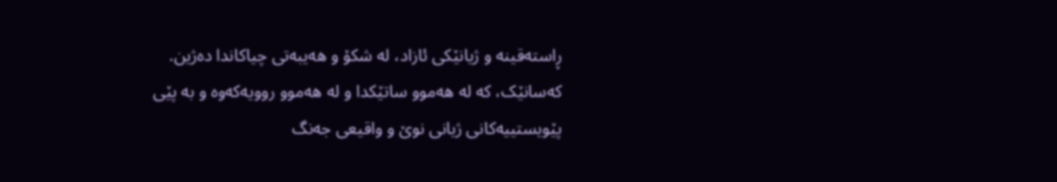ڕاستەقینە و ژیانێکی ئازاد، لە شکۆ و هەیبەتی چیاکاندا دەژین. کەسانێک، کە لە هەموو ساتێکدا و لە هەموو روویەکەوە و بە پێی پێویستییەکانی ژیانی نوێ و واقیعی جەنگ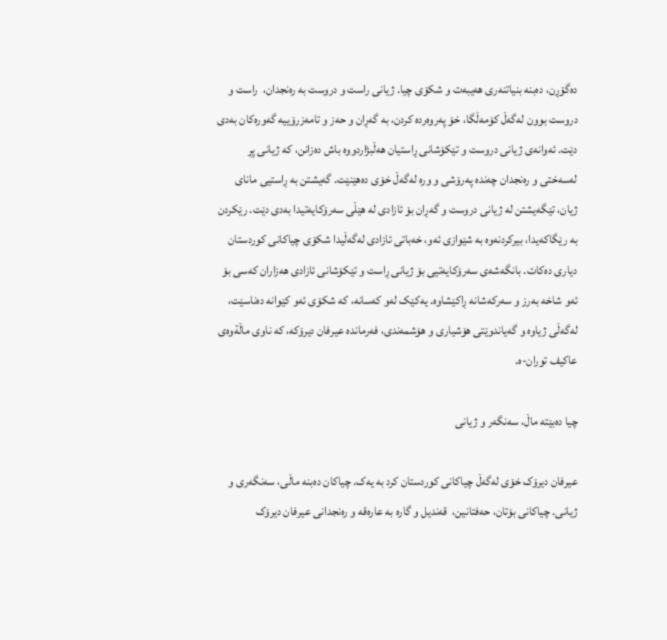دەگۆڕن، دەبنە بنیاتنەری هەیبەت و شکۆی چیا. ژیانی راست و دروست بە رەنجدان،  راست و دروست بوون لەگەڵ کۆمەڵگا، خۆ پەروەردە کردن، بە گەڕان و حەز و تامەزرۆییە گەورەکان بەدی دێت. ئەوانەی ژیانی دروست و تێکۆشانی ڕاستیان هەڵبژاردووە باش دەزانن، کە ژیانی پڕ لەسەختی و رەنجدان چەندە پەرۆشی و ورە لەگەڵ خۆی دەهێنێت. گەیشتن بە ڕاستیی مانای ژیان، تێگەیشتن لە ژیانی دروست و گەڕان بۆ ئازادی لە هێڵی سەرۆکایەتیدا بەدی دێت. رێکردن بە رێگاکەیدا، بیرکردنەوە بە شێوازی ئەو، خەباتی ئازادی لەگەڵیدا شکۆی چیاکانی کوردستان دیاری دەکات. بانگەشەی سەرۆکایەتیی بۆ ژیانی ڕاست و تێکۆشانی ئازادی هەزاران کەسی بۆ ئەو شاخە بەرز و سەرکەشانە ڕاکێشاوە. یەکێک لەو کەسانە، کە شکۆی ئەو کێوانە دەناسێت، لەگەڵی ژیاوە و گەیاندوێتی هۆشیاری و هۆشمەندی، فەرماندە عیرفان دیرۆکە، کە ناوی ماڵةوەى عاکیف توران-ە.

چیا دەبێتە ماڵ، سەنگەر و ژیانی

عیرفان دیرۆک خۆی لەگەڵ چیاکانی کوردستان کرد بە یەک. چیاکان دەبنە ماڵی، سەنگەری و ژیانی. چیاکانی بۆتان، حەفتانین،  قەندیل و گارە بە عارەقە و رەنجدانی عیرفان دیرۆک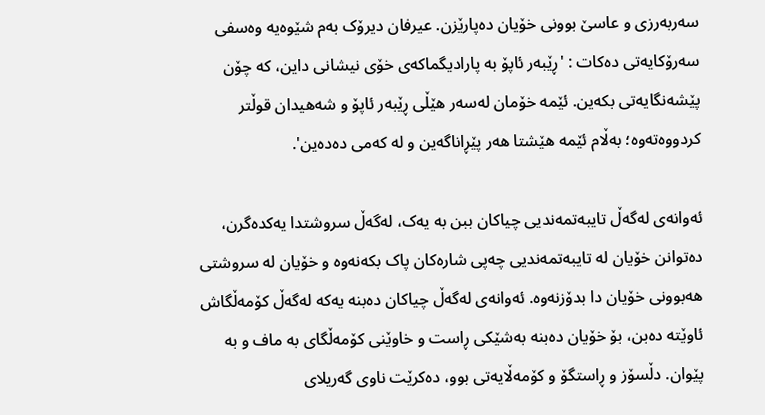سەربەرزی و عاسێ بوونی خۆیان دەپارێزن. عیرفان دیرۆک بەم شێوەیە وەسفی سەرۆکایەتی دەکات : 'ڕێبەر ئاپۆ بە پارادیگماکەى خۆی نیشانی داین، کە چۆن پێشەنگایەتی بکەین. ئێمە خۆمان لەسەر هێڵی ڕێبەر ئاپۆ و شەهیدان قوڵتر کردووەتەوە؛ بەڵام ئێمە هێشتا هەر پێڕاناگەین و لە کەمی دەدەین'.

ئەوانەی لەگەڵ تایبەتمەندیی چیاکان ببن بە یەک، لەگەڵ سروشتدا یەکدەگرن، دەتوانن خۆیان لە تایبەتمەندیی چەپی شارەکان پاک بکەنەوە و خۆیان لە سروشتی هەبوونی خۆیان دا بدۆزنەوە. ئەوانەی لەگەڵ چیاکان دەبنە یەکە لەگەڵ کۆمەڵگاش ئاوێتە دەبن، بۆ خۆیان دەبنە بەشێکی ڕاست و خاوێنی کۆمەڵگای بە ماف و بە پێوان. دڵسۆز و ڕاستگۆ و کۆمەڵایەتی بوو، دەکرێت ناوی گەریلای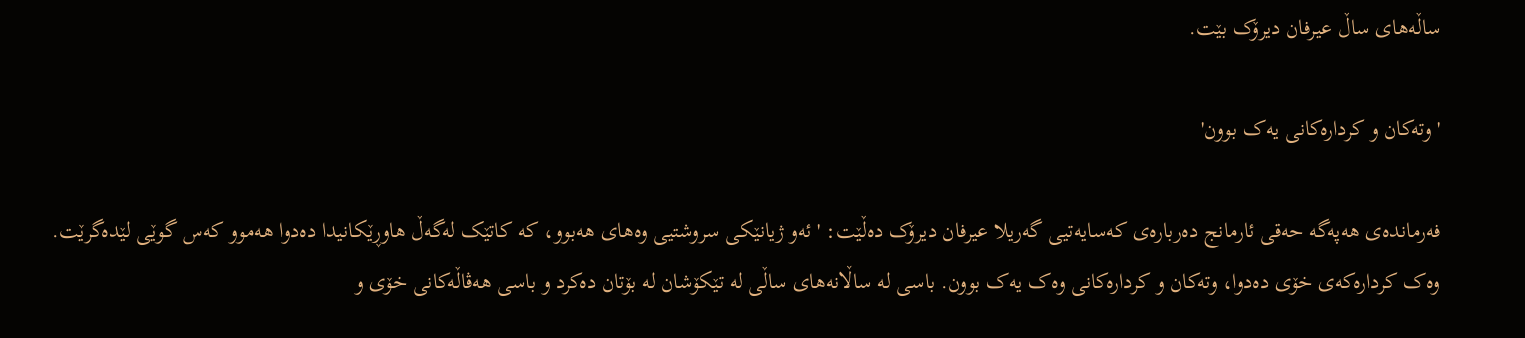ساڵەهای ساڵ عیرفان دیرۆک بێت.

'وتەکان و کردارەکانی یەک بوون'

فەرماندەی هەپەگە حەقی ئارمانج دەربارەی کەسایەتیی گەریلا عیرفان دیرۆک دەڵێت: 'ئەو ژیانێکی سروشتیی وەهای هەبوو، کە کاتێک لەگەڵ هاوڕێکانیدا دەدوا هەموو کەس گوێی لێدەگرێت. وەک کردارەکەی خۆی دەدوا، وتەکان و کردارەکانی وەک یەک بوون. باسی لە ساڵانەهای ساڵی لە تێکۆشان لە بۆتان دەکرد و باسی هەڤاڵەکانی خۆی و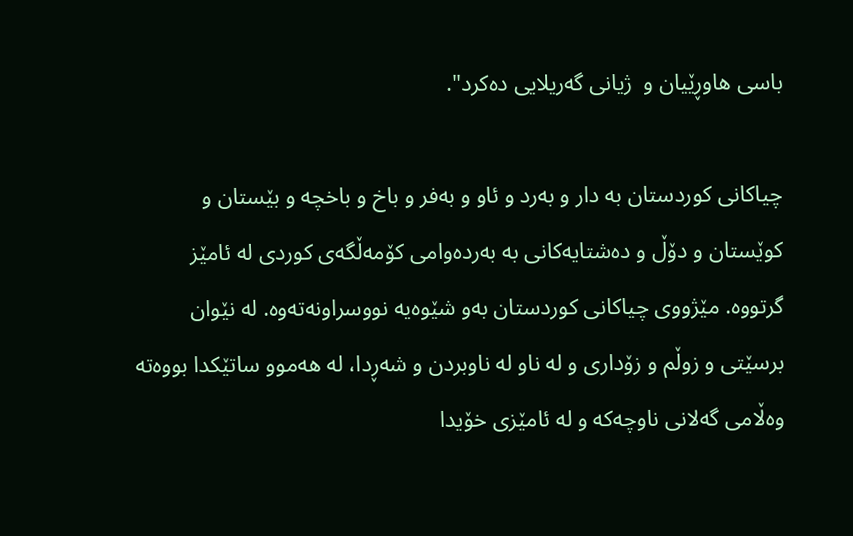باسی هاوڕێیان و  ژیانی گەریلایی دەکرد".

چیاکانی کوردستان بە دار و بەرد و ئاو و بەفر و باخ و باخچە و بێستان و کوێستان و دۆڵ و دەشتایەکانی بە بەردەوامی کۆمەڵگەی کوردی لە ئامێز گرتووە. مێژووی چیاکانی کوردستان بەو شێوەیە نووسراونەتەوە. لە نێوان برسێتی و زوڵم و زۆداری و لە ناو لە ناوبردن و شەڕدا، لە هەموو ساتێکدا بووەتە وەڵامی گەلانی ناوچەکە و لە ئامێزی خۆیدا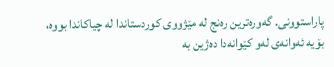پاراستوونی. گەورەترین رەنج لە مێژووی کوردستاندا لە چیاکاندا بووە، بۆیە ئەوانەی لەو کێوانەدا دەژین بە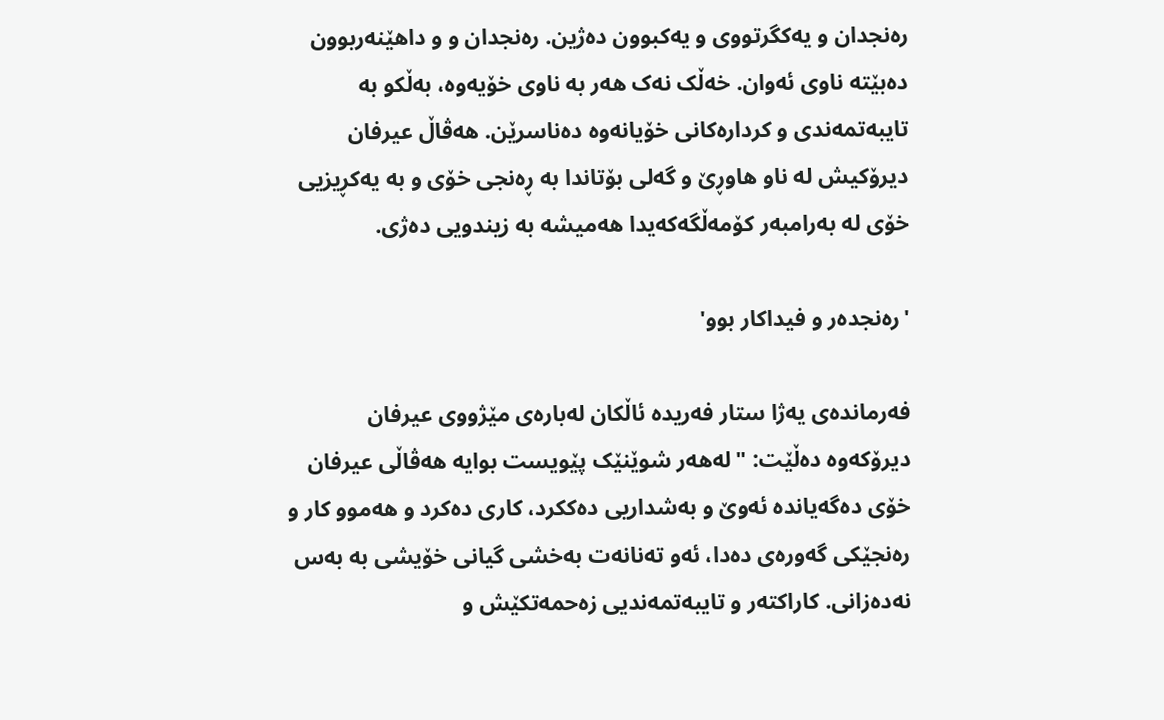رەنجدان و یەکگرتووی و یەکبوون دەژین. رەنجدان و و داهێنەربوون دەبێتە ناوی ئەوان. خەڵک نەک هەر بە ناوی خۆیەوە، بەڵکو بە تایبەتمەندی و کردارەکانی خۆیانەوە دەناسرێن. هەڤاڵ عیرفان دیرۆکیش لە ناو هاوڕێ و گەلی بۆتاندا بە ڕەنجی خۆی و بە یەکڕیزیی خۆی لە بەرامبەر کۆمەڵگەکەیدا هەمیشە بە زیندویی دەژی.

'رەنجدەر و فیداکار بوو'

فەرماندەی یەژا ستار فەریدە ئاڵکان لەبارەی مێژووی عیرفان دیرۆکەوە دەڵێت: "لەهەر شوێنێک پێویست بوایە هەڤاڵی عیرفان خۆی دەگەیاندە ئەوێ و بەشداریی دەککرد، کاری دەکرد و هەموو کار و رەنجێکی گەورەی دەدا، ئەو تەنانەت بەخشی گیانی خۆیشی بە بەس نەدەزانی. کاراکتەر و تایبەتمەندیی زەحمەتکێش و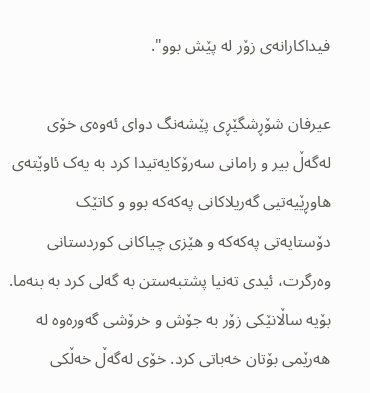فیداکارانەی زۆر لە پێش بوو".

عیرفان شۆڕشگێڕی پێشەنگ دوای ئەوەى خۆی لەگەڵ بیر و رامانی سەرۆکایەتیدا کرد بە یەک ئاوێتەى هاوڕێیەتیی گەریلاکانی پەکەکە بوو و کاتێک دۆستایەتی پەکەکە و هێزی چیاکانی کوردستانی وەرگرت، ئیدی تەنیا پشتبەستن بە گەلی کرد بە بنەما. بۆیە ساڵانێکی زۆر بە جۆش و خرۆشی گەورەوە لە هەرێمی بۆتان خەباتی کرد. خۆی لەگەڵ خەڵکی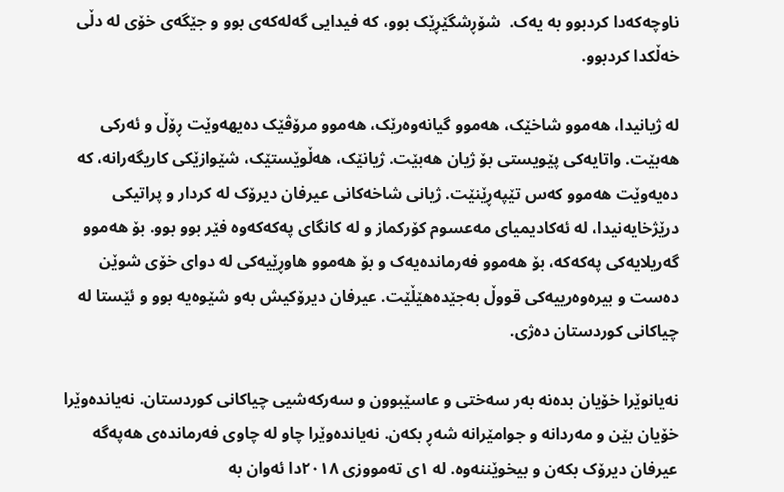ناوچەکەدا کردبوو بە یەک.  شۆڕشگێڕێک بوو، کە فیدایی گەلەکەی بوو و جێگەی خۆی لە دڵی خەڵکدا کردبوو.

لە ژیانیدا، هەموو شاخێک، هەموو گیانەوەرێک، هەموو مرۆڤێک دەیهەوێت ڕۆڵ و ئەرکی هەبێت. واتایەکی پێویستی بۆ ژیان هەبێت. ژیانێک، هەڵوێستێک، شێوازێکی کاریگەرانە، کە دەیەوێت هەموو کەس تێپەڕێنێت. ژیانی شاخەکانی عیرفان دیرۆک لە کردار و پراتیکی درێژخایەنیدا، لە ئەکادیمیای مەعسوم کۆرکماز و لە کانگای پەکەکەوە فێر بوو بوو. بۆ هەموو گەریلایەکی پەکەکە، بۆ هەموو فەرماندەیەک و بۆ هەموو هاوڕێیەکی لە دوای خۆی شوێن دەست و بیرەوەرییەکی قووڵ بەجێدەهێڵێت. عیرفان دیرۆکیش بەو شێوەیە بوو و ئێستا لە چیاکانی کوردستان دەژی.

نەیانوێرا خۆیان بدەنە بەر سەختی و عاسێبوون و سەرکەشیی چیاکانی کوردستان. نەیاندەوێرا خۆیان بێن و مەردانە و جوامێرانە شەڕ بکەن. نەیاندەوێرا چاو لە چاوی فەرماندەی هەپەگە عیرفان دیرۆک بکەن و بیخوێننەوە. لە ١ی تەمووزی ٢٠١٨دا ئەوان بە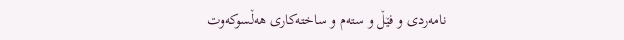نامەردی و فێڵ و ستەم و ساختەکاری هەڵسوکەوت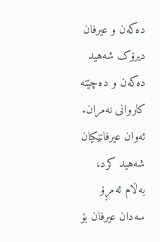دەکەن و عیرفان دیرۆک شەهید دەکەن و دەچێتە کاروانی نەمران. ئەوان عیرفانێکیان شەهید کرد، بەڵام ئەمڕۆ سەدان عیرفان بۆ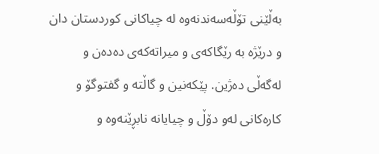بەڵێنی تۆڵەسەندنەوە لە چیاکانی کوردستان دان و درێژە بە رێگاکەى و میراتەکەى دەدەن و لەگەڵی دەژین. پێکەنین و گاڵتە و گفتوگۆ و کارەکانی لەو دۆڵ و چیایانە نابڕێنەوە و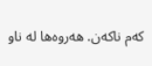کەم ناکەن. هەروەها لە ناو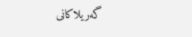گەریلاکانی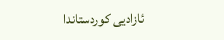ئازادیی کوردستاندا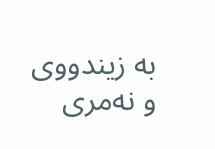بە زیندووی و نەمری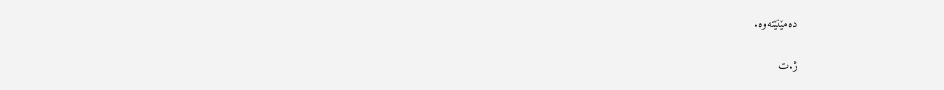دەمێنێتەوە.

ژ.ت